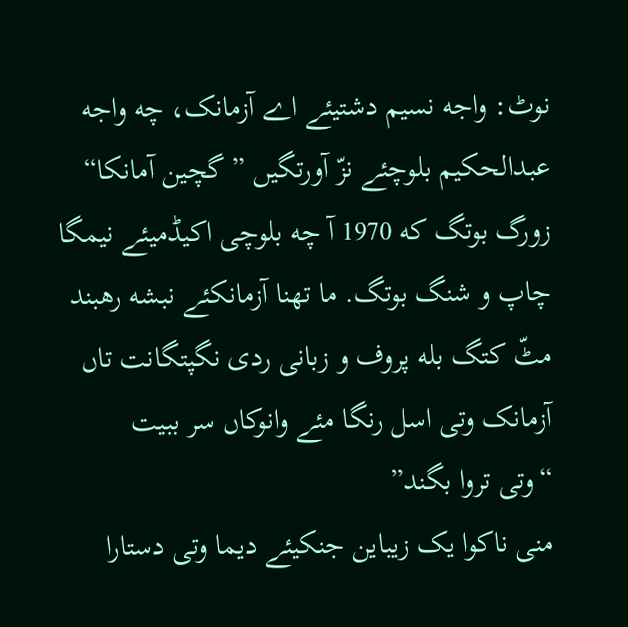نوٹ: واجه نسیم دشتیئے اے آزمانک، چه واجه عبدالحکیم بلوچئے نزّ آورتگیں ”گچین آمانکا“ زورگ بوتگ که 1970 آ چه بلوچی اکیڈمیئے نیمگا چاپ و شنگ بوتگ. ما تهنا آزمانکئے نبشه رهبند مٹّ کتگ بله پروف و زبانی ردی نگپتگانت تاں آزمانک وتی اسل رنگا مئے وانوکاں سر ببیت
“وتی تروا بگند”
منی ناکوا یک زیباین جنکیئے دیما وتی دستارا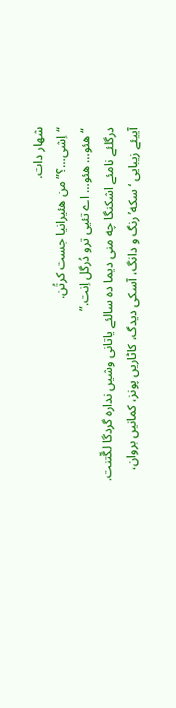شهار دات.
“اِشی…؟” من هئیرانیا جست کرتُن.
“هئو… هئو… اے تئیی ترو دُرگل اِنت.”
درگلئے نامئے اشکنگا چه منی دیما ده سالئے یاتانی وشیں نداره گردگا لگّتنت. آییئے زیبایی ‘سکه’ رنگ و دانگ، آسکی دیدگ، کاٹاریں پونز، کمانیں بروان،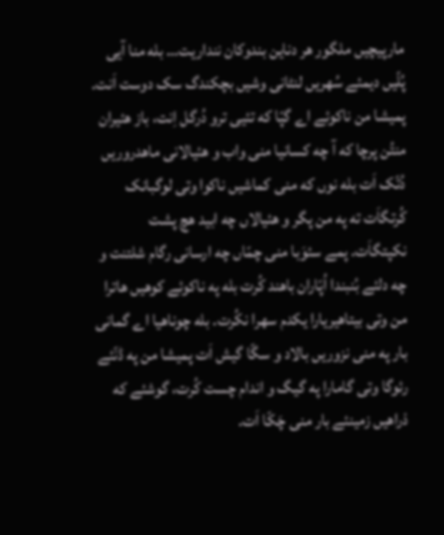مارپیچیں ملگور هر دناین بندوکان ننداریت… بله منا آیی پُلّیں دیمئے سُهریں لنٹانی وشیں بچکندگ سک دوست اَنت. پمیشا من ناکوئے اے گپّا که تئیی ترو دُرگل اِنت، باز هئیران منتُن پرچا که آ چه کسانیا منی واب و هئیالانی ماهدروریں دُتّک اَت بله نوں که منی کماشیں ناکوا وتی لوگبانک کُرتگاَت ته په من پگر و هئیالاں چه ابید هچ پشت نکپتگاَت. پمے سئوَبا منی چمّاں چه ارسانی رگام شلتنت و چه دلئے بُنبندا اُپّاران باهند کُرت بله په ناکوئے کوهیں هاترا من وتی بیتاهیریارا یکدم سهرا نکُرت. بله چوناهیا اے گمانی بار په منی نزوریں بالاد و سگّا گیش اَت پمیشا من په ڈنّئے رئوگا وتی گامارا په گیگ و اندام چست کُرت، گوشئے که دْراهیں زمینئے بار منی چَکّا اَت.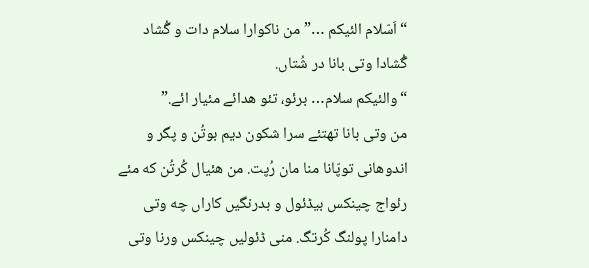“اَسّلام الئیکم …” من ناکوارا سلام دات و گُشاد گُشادا وتی بانا در شُتاں.
“والئیکم سلام… برئو، تئو هدائے مئیار ائے.”
من وتی بانا تهتئے سرا شکون دیم بوتُن و پگر و اندوهانی توپّانا منا مان رُپت. من هئیال کُرتُن که مئے رئواج چینکس بیڈئول و بدرنگیں کاراں چه وتی دامنارا پولنگ کُرتگ. منی ڈئولیں چینکس ورنا وتی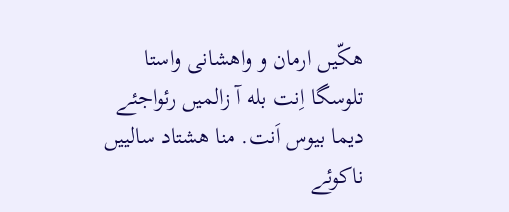هکّیں ارمان و واهشانی واستا تلوسگا اِنت بله آ زالمیں رئواجئے دیما بیوس اَنت. منا هشتاد سالییں ناکوئے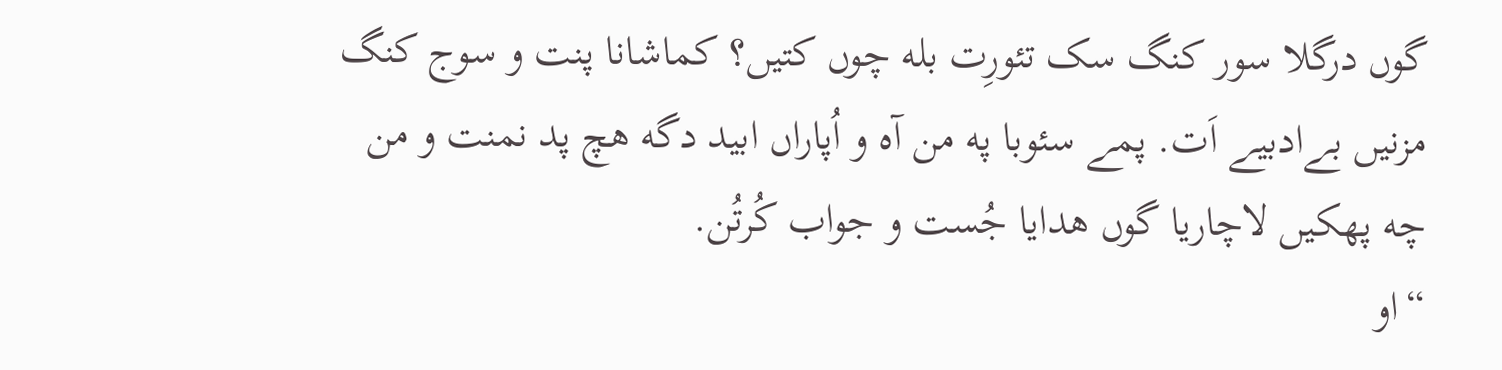گوں درگلا سور کنگ سک تئورِت بله چوں کتیں؟ کماشانا پنت و سوج کنگ مزنیں بےادبیے اَت. پمے سئوبا په من آه و اُپاراں ابید دگه هچ پد نمنت و من چه پهکیں لاچاریا گوں هدایا جُست و جواب کُرتُن.
“او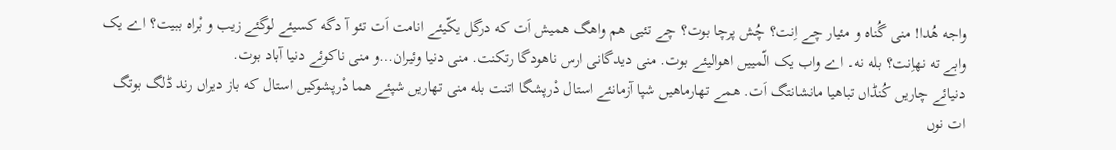واجه هُدا! منی گُناه و مئیار چے اِنت؟ چُش پرچا بوت؟ چے تئیی هم واهگ همیش اَت که درگل یکّیئے انامت اَت تئو آ دگه کسیئے لوگئے زیب و بْراه ببیت؟ اے یک وابے ته نهاِنت؟ بله نه۔ اے واب یک الّمییں اهوالیئے بوت. منی دیدگانی ارس ناهودگا رتکنت. منی دنیا وئیران…و منی ناکوئے دنیا آباد بوت.
دنیائے چاریں کُنڈاں تباهیا مانشانتگ اَت. همے تهارماهیں شپا آزمانئے استال دْرپشگا اتنت بله منی تهاریں شپئے هما دْرپشوکیں استال که باز دیراں رند ڈلگ بوتگ ات نوں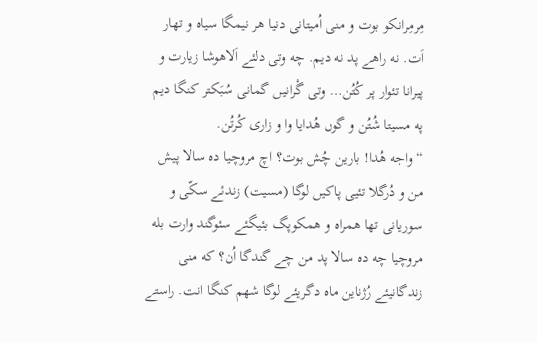مِرمِرانکو بوت و منی اُمیتانی دنیا هر نیمگا سیاه و تهار اَت. نه راهے پد نه دیم. چه وتی دلئے اَلاهوشا زیارت و پیرانا تئوار پر کُتُن… وتی گْرانیں گمانی سُبَکتر کنگا دیم په مسیتا شُتُن و گوں هُدایا وا و زاری کُرتُن.
“واجه هُدا! بارین چُش بوت؟ اچ مروچیا ده سالا پیش من و دُرگلا تئیی پاکیں لوگا (مسیت) زندئے سکّی و سوریانی تها همراه و همکوپگ بئیگئے سئوگند وارت بله مروچیا چه ده سالا پد من چے گندگا اُن؟ که منی زندگانیئے رُژناین ماه دگریئے لوگا شهم کنگا انت. راستے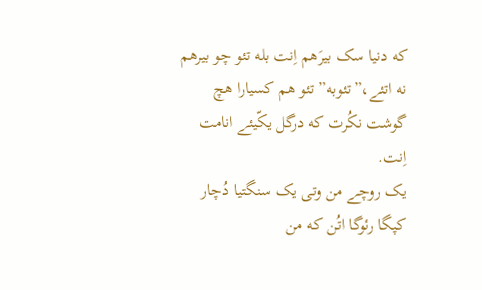که دنیا سک بیرَهم اِنت بله تئو چو بیرهم نه اتئے،”تئوبه” تئو هم کسیارا هچ گوشت نکُرت که درگل یکّیئے انامت اِنت.
یک روچے من وتی یک سنگتیا دُچار کپگا رئوگا اتُن که من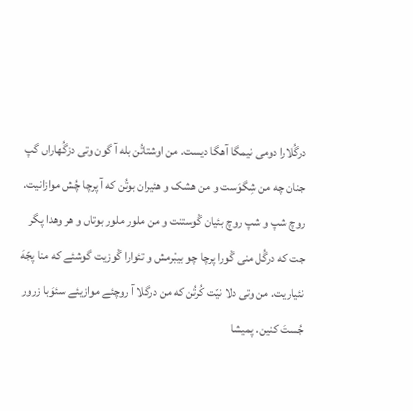درگُلارا دومی نیمگا آهگا دیست. من اوشتاتُن بله آ گون وتی دزگُهاراں گپ جنان چه من شِگوَست و من هشک و هئیران بوتُن که آ پرچا چُش موازانیت.
روچ شپ و شپ روچ بئیان گْوستنت و من ملور ملور بوتاں و هر وهدا پگر جت که درگُل منی گْورا پرچا چو بیبْرمش و تئوارا گْوزیت گوشئے که منا پجّهَ نئیاریت. من وتی دلا نیّت کُرتُن که من درگلا آ روچئے موازیئے سئوَبا زرور جُستَ کنین. پمیشا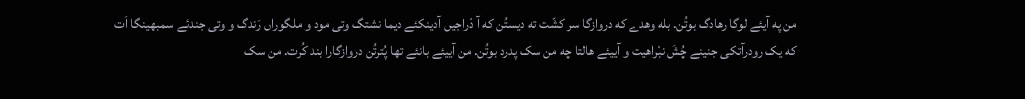من په آیئے لوگا رهادگ بوتُن. بله وهدے که دروازگا سر کشّت ته دیستُن که آ دْراجیں آدینکئے دیما نشتگ وتی مود و ملگوراں رَندگ و وتی جندئے سمبهینگا اَت که یک رودرآتکی جنینے چُشَ نبْراهیت و آییئے هالتا چه من سک پدرد بوتُن. من آییئے بانئے تها پُترتُن دروازگارا بند کُرت. من سک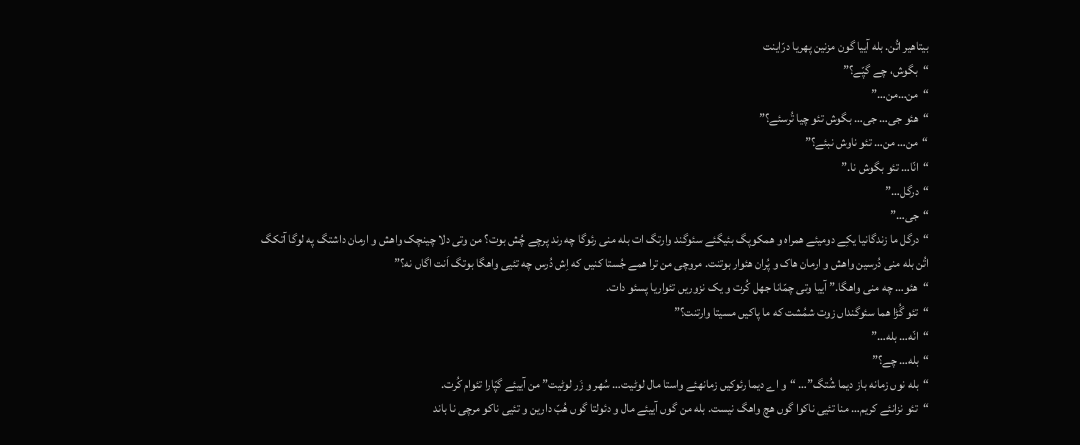بیتاهیر اتُن. بله آییا گون مزنین پهریا درّاینت
“بگوش، چے گپّے؟”
“من…من…”
“هئو جی… جی… بگوش تئو چیا تُرسئے؟”
“من… من… تئو ناوش نبئے؟”
“انّا… تئو بگوش نا.”
“درگل…”
“جی…”
“درگل ما زندگانیا یکِے دومیئے همراه و همکوپگ بئیگئے سئوگند وارتگ ات بله منی رئوگا چه رند پرچے چُش بوت؟ من وتی دلا چینچک واهش و ارمان داشتگ په لوگا آتکگ اتُن بله منی دُرسین واهش و ارمان هاک و پُران هئوار بوتنت. مروچی من ترا همے جُستا کنیں که اِش دُرس چه تئیی واهگا بوتگ اَنت اگاں نه؟”
“هئو… چه منی واهگا.” آییا وتی چمّانا جهل کُرت و یک نزوریں تئواریا پسئو دات.
“تئو گُڑا هما سئوگنداں زوت شمُشت که ما پاکیں مسیتا وارتنت؟”
“انّه… بله…”
“بله… چے؟”
“بله نوں زمانه باز دیما شُتگ”… “و اے دیما رئوکیں زمانهئے واستا مال لوٹیت… سُهر و زَر لوٹیت” من آییئے گپّارا تئوام کُرت.
“تئو نزانئے کریم… منا تئیی ناکوا گوں هچ واهگ نیست. بله من گوں آییئے مال و دئولتا گوں هُبّ دارین و تئیی ناکو مرچی نا باند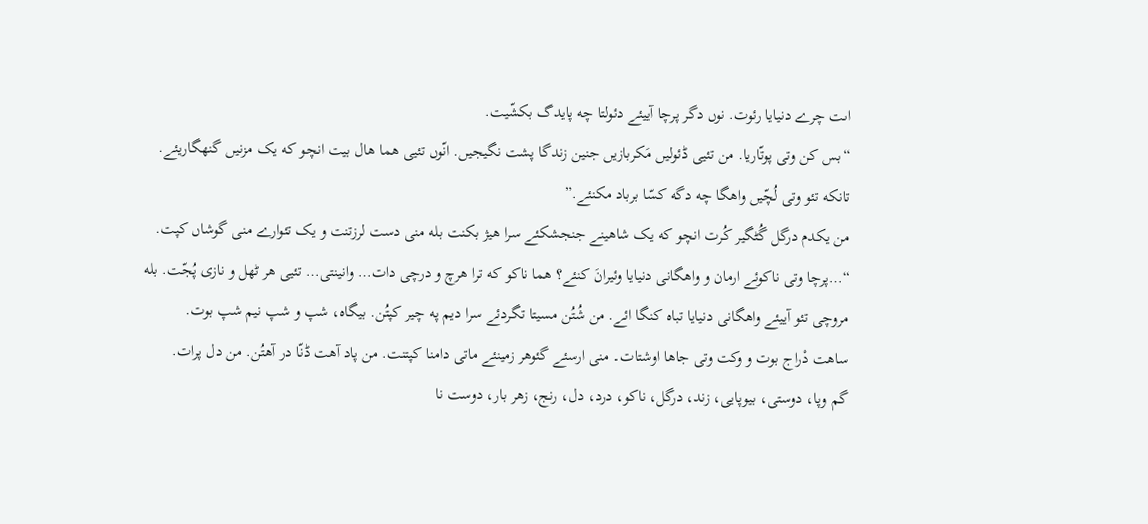اںت چرے دنیایا رئوت. نوں دگر پرچا آییئے دئولتا چه پایدگ بکشّیت.
“بس کن وتی پوتّاریا. من تئیی ڈئولیں مَکربازیں جنین زندگا پشت نگیجیں. انّوں تئیی هما هال بیت انچو که یک مزنیں گنهگاریئے. تانکه تئو وتی لُچّیں واهگا چه دگه کسّا برباد مکنئے.”
من یکدم درگل گُٹگیر کُرت انچو که یک شاهینے جنجشکئے سرا هیژ بکنت بله منی دست لرزتنت و یک تئوارے منی گوشاں کپت.
“…پرچا وتی ناکوئے ارمان و واهگانی دنیایا وئیرانَ کنئے؟ هما ناکو که ترا هرچ و درچی دات… وانینتی… تئیی هر ٹهل و نازی پُجّت. بله مروچی تئو آییئے واهگانی دنیایا تباه کنگا ائے. من شُتُن مسیتا تگردئے سرا دیم په چیر کپتُن. بیگاه، شپ و شپ نیم شپ بوت.
ساهت دْراج بوت و وکت وتی جاها اوشتات۔ منی ارسئے گئوهر زمینئے ماتی دامنا کپتنت. من پاد آهت ڈنّا در آهتُن. من دل پرات.
گم وپا، دوستی، بیوپایی، زند، درگل، ناکو، درد، دل، رنج، زهر بار، دوست نا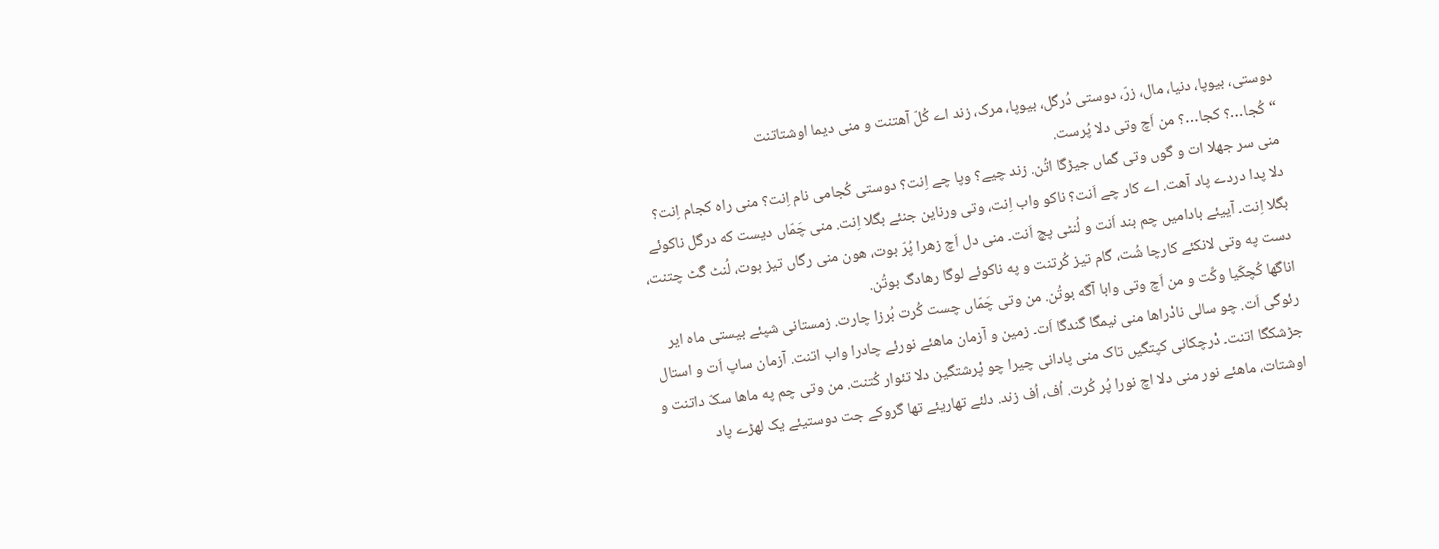دوستی، بیوپا، دنیا، مال، زرّ، دوستی دُرگل، بیوپا، مرک، زند اے کُلّ آهتنت و منی دیما اوشتاتنت
“کُجا…؟ کجا…؟ من اَچ وتی دلا پُرست.
منی سر جهلا ات و گوں وتی گماں جیڑگا اتُن. زند چیے؟ وپا چے اِنت؟ دوستی کُجامی نام اِنت؟ منی راه کجام اِنت؟ دلا پدا دردے پاد آهت. اے کار چے اَنت؟ ناکو واب اِنت، وتی ورناین جنئے بگلا اِنت. منی چَمّاں دیست که درگل ناکوئے بگلا اِنت۔ آییئے بادامیں چم بند اَنت و لُنٹی پچ اَنت۔ منی دل اَچ زهرا پُرّ بوت، هون منی رگاں تیز بوت، لُنٹ گَٹ چتنت، دست په وتی لانکئے کارچا شُت، گام تیز کُرتنت و په ناکوئے لوگا رهادگ بوتُن.
اناگها کُچکّیا وکِّت و من اَچ وتی وابا آگه بوتُن. من وتی چَمّاں چست کُرت بُرزا چارت. زمستانی شپئے بیستی ماه ایر رئوگی اَت. چو سالی نادْراها منی نیمگا گندگا اَت۔ زمین و آزمان ماهئے نورئے چادرا واب اتنت. آزمان ساپ اَت و استال جڑشکگا اتنت۔ دْرچکانی کپتگیں تاک منی پادانی چیرا چو پْرشتگین دلا تئوار کُتنت. من وتی چم په ماها سکّ داتنت و اوشتات، ماهئے نور منی دلا اچ نورا پُر کُرت. اُف، اُف زند. دلئے تهاریئے تها گروکے جت دوستیئے یک لهڑے پاد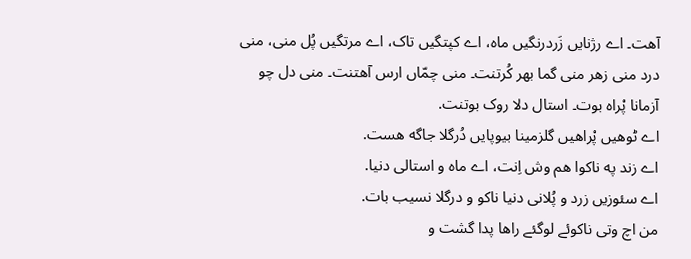آهت۔ اے رژنایں زَردرنگیں ماه، اے کپتگیں تاک، اے مرتگیں پُل منی، منی درد منی زهر منی گما بهر کُرتنت۔ منی چمّاں ارس آهتنت۔ منی دل چو آزمانا پْراه بوت۔ استال دلا روک بوتنت.
اے ٹوهیں پْراهیں گلزمینا بیوپایں دُرگلا جاگه هست.
اے زند په ناکوا هم وش اِنت، اے ماه و استالی دنیا.
اے سئوزیں زرد و پُلانی دنیا ناکو و درگلا نسیب بات.
من اچ وتی ناکوئے لوگئے راها پدا گشت و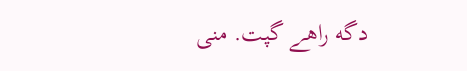دگه راهے گپت. منی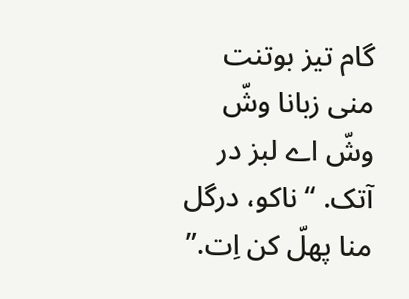گام تیز بوتنت منی زبانا وشّ وشّ اے لبز در آتک. “ناکو، درگل منا پهلّ کن اِت.”